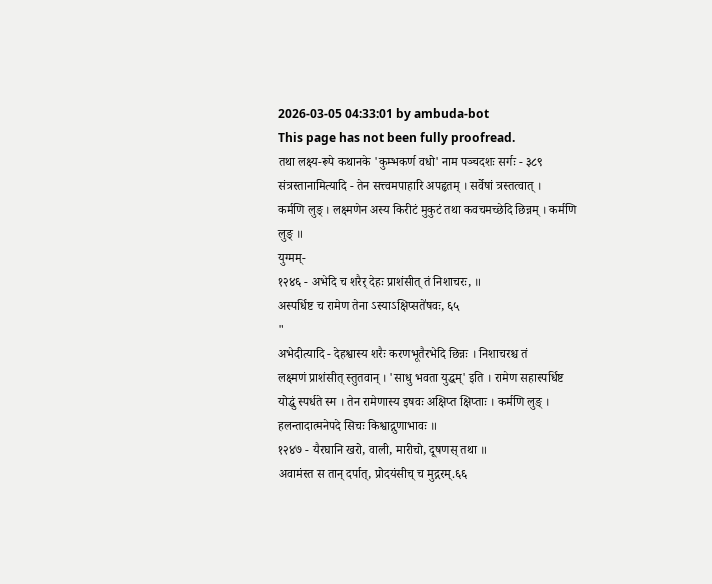2026-03-05 04:33:01 by ambuda-bot
This page has not been fully proofread.
तथा लक्ष्य-रूपे कथानके 'कुम्भकर्ण वधो' नाम पञ्चदशः सर्गः - ३८९
संत्रस्तानामित्यादि - तेन सत्त्वमपाहारि अपहृतम् । सर्वेषां त्रस्तत्वात् ।
कर्मणि लुङ् । लक्ष्मणेन अस्य किरीटं मुकुटं तथा कवचमच्छेदि छिन्नम् । कर्मणि
लुङ् ॥
युग्मम्-
१२४६ - अभेदि च शरैर् देहः प्राशंसीत् तं निशाचरः, ॥
अस्पर्धिष्ट च रामेण तेना ऽस्याऽक्षिप्सते॑षवः, ६५
"
अभेदीत्यादि - देहश्वास्य शरैः करणभूतैरभेदि छिन्नः । निशाचरश्च तं
लक्ष्मणं प्राशंसीत् स्तुतवान् । 'साधु भवता युद्धम्' इति । रामेण सहास्पर्धिष्ट
योद्धुं स्पर्धते स्म । तेन रामेणास्य इषवः अक्षिप्त क्षिप्ताः । कर्मणि लुङ् ।
हलन्तादात्मनेपदे सिचः किश्वाद्गुणाभावः ॥
१२४७ - यैरघानि खरो, वाली, मारीचो, दूषणस् तथा ॥
अवामंस्त स तान् दर्पात्, प्रोदयंसीच् च मुद्गरम्.६६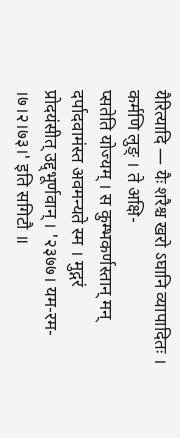यैरित्यादि — यैः शरैश्च खरो ऽघानि व्यापादितः । कर्मणि लुङ् । ते अक्षि-
प्सतेति योज्यम् । स कुम्भकर्णस्तान् मन् दर्पादवामंस्त अवमन्यते स्म । मुद्गरं
प्रोदयंसीत् उद्द्भूर्णवान् । '२३७७। यम-रम- ।७।२।७३।' इति सगिटौ ॥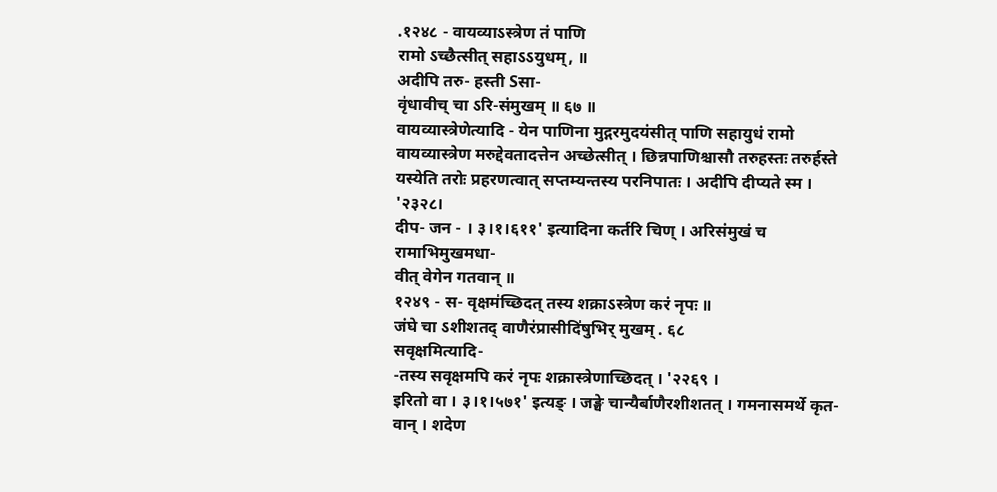.१२४८ - वायव्याऽस्त्रेण तं पाणि
रामो ऽच्छैत्सीत् सहाऽऽयुधम्, ॥
अदीपि तरु- हस्ती Sसा-
वृ॑धावीच् चा ऽरि-संमुखम् ॥ ६७ ॥
वायव्यास्त्रेणेत्यादि - येन पाणिना मुद्गरमुदयंसीत् पाणि सहायुधं रामो
वायव्यास्त्रेण मरुद्देवतादत्तेन अच्छेत्सीत् । छिन्नपाणिश्चासौ तरुहस्तः तरुर्हस्ते
यस्येति तरोः प्रहरणत्वात् सप्तम्यन्तस्य परनिपातः । अदीपि दीप्यते स्म । '२३२८।
दीप- जन - । ३।१।६११' इत्यादिना कर्तरि चिण् । अरिसंमुखं च रामाभिमुखमधा-
वीत् वेगेन गतवान् ॥
१२४९ - स- वृक्षम॑च्छिदत् तस्य शक्राऽस्त्रेण करं नृपः ॥
जंघे चा ऽशीशतद् वाणैर॑प्रासीदि॑षुभिर् मुखम् . ६८
सवृक्षमित्यादि-
-तस्य सवृक्षमपि करं नृपः शक्रास्त्रेणाच्छिदत् । '२२६९ ।
इरितो वा । ३।१।५७१' इत्यङ् । जङ्घे चान्यैर्बाणैरशीशतत् । गमनासमर्थे कृत-
वान् । शदेण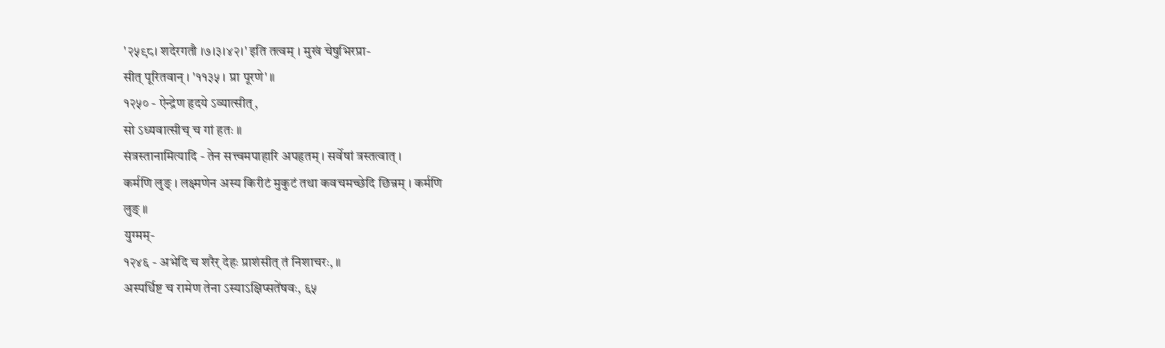'२५९८। शदेरगतौ ।७।३।४२।' इति तत्वम् । मुखं चेषुभिरप्रा-
सीत् पूरितवान् । '११३५ । प्रा पूरणे' ॥
१२५० - ऐन्द्रेण हृदये ऽव्यात्सीत्,
सो ऽध्यवात्सीच् च गां हतः ॥
संत्रस्तानामित्यादि - तेन सत्त्वमपाहारि अपहृतम् । सर्वेषां त्रस्तत्वात् ।
कर्मणि लुङ् । लक्ष्मणेन अस्य किरीटं मुकुटं तथा कवचमच्छेदि छिन्नम् । कर्मणि
लुङ् ॥
युग्मम्-
१२४६ - अभेदि च शरैर् देहः प्राशंसीत् तं निशाचरः, ॥
अस्पर्धिष्ट च रामेण तेना ऽस्याऽक्षिप्सते॑षवः, ६५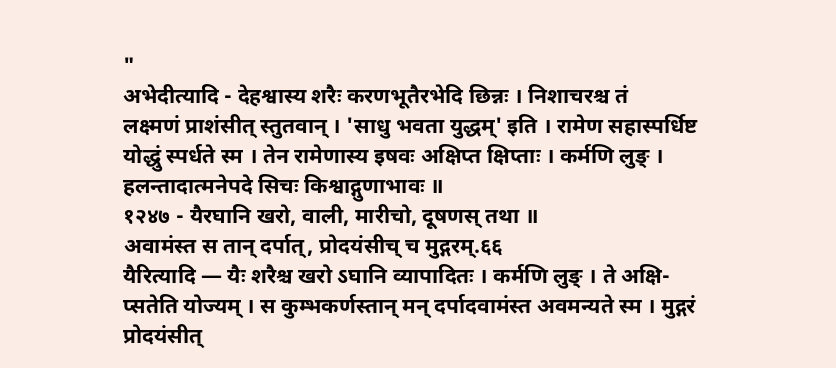"
अभेदीत्यादि - देहश्वास्य शरैः करणभूतैरभेदि छिन्नः । निशाचरश्च तं
लक्ष्मणं प्राशंसीत् स्तुतवान् । 'साधु भवता युद्धम्' इति । रामेण सहास्पर्धिष्ट
योद्धुं स्पर्धते स्म । तेन रामेणास्य इषवः अक्षिप्त क्षिप्ताः । कर्मणि लुङ् ।
हलन्तादात्मनेपदे सिचः किश्वाद्गुणाभावः ॥
१२४७ - यैरघानि खरो, वाली, मारीचो, दूषणस् तथा ॥
अवामंस्त स तान् दर्पात्, प्रोदयंसीच् च मुद्गरम्.६६
यैरित्यादि — यैः शरैश्च खरो ऽघानि व्यापादितः । कर्मणि लुङ् । ते अक्षि-
प्सतेति योज्यम् । स कुम्भकर्णस्तान् मन् दर्पादवामंस्त अवमन्यते स्म । मुद्गरं
प्रोदयंसीत्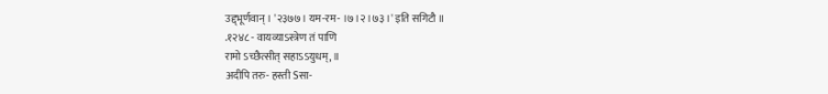उद्द्भूर्णवान् । '२३७७। यम-रम- ।७।२।७३।' इति सगिटौ ॥
.१२४८ - वायव्याऽस्त्रेण तं पाणि
रामो ऽच्छैत्सीत् सहाऽऽयुधम्, ॥
अदीपि तरु- हस्ती Sसा-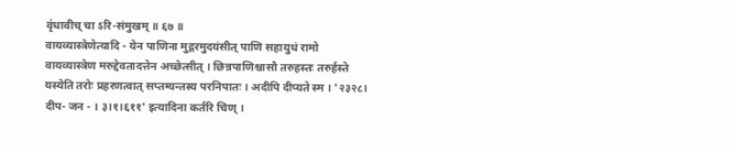वृ॑धावीच् चा ऽरि-संमुखम् ॥ ६७ ॥
वायव्यास्त्रेणेत्यादि - येन पाणिना मुद्गरमुदयंसीत् पाणि सहायुधं रामो
वायव्यास्त्रेण मरुद्देवतादत्तेन अच्छेत्सीत् । छिन्नपाणिश्चासौ तरुहस्तः तरुर्हस्ते
यस्येति तरोः प्रहरणत्वात् सप्तम्यन्तस्य परनिपातः । अदीपि दीप्यते स्म । '२३२८।
दीप- जन - । ३।१।६११' इत्यादिना कर्तरि चिण् ।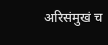अरिसंमुखं च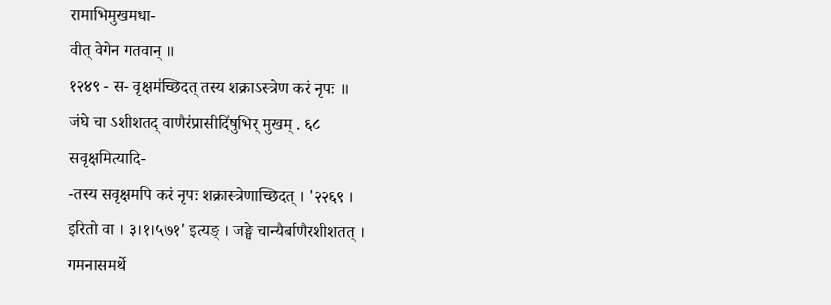रामाभिमुखमधा-
वीत् वेगेन गतवान् ॥
१२४९ - स- वृक्षम॑च्छिदत् तस्य शक्राऽस्त्रेण करं नृपः ॥
जंघे चा ऽशीशतद् वाणैर॑प्रासीदि॑षुभिर् मुखम् . ६८
सवृक्षमित्यादि-
-तस्य सवृक्षमपि करं नृपः शक्रास्त्रेणाच्छिदत् । '२२६९ ।
इरितो वा । ३।१।५७१' इत्यङ् । जङ्घे चान्यैर्बाणैरशीशतत् । गमनासमर्थे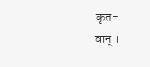कृत-
वान् ।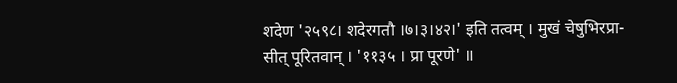शदेण '२५९८। शदेरगतौ ।७।३।४२।' इति तत्वम् । मुखं चेषुभिरप्रा-
सीत् पूरितवान् । '११३५ । प्रा पूरणे' ॥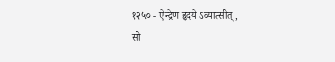१२५० - ऐन्द्रेण हृदये ऽव्यात्सीत्,
सो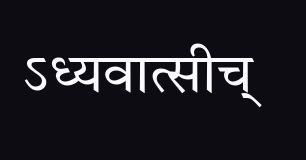ऽध्यवात्सीच्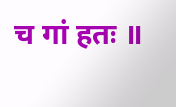च गां हतः ॥